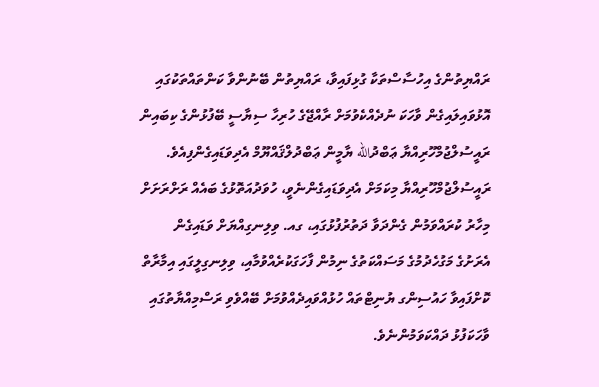ރައްޔިތުންގެ އިހުސާސްތަކާ ގުޅިފައިވާ، ރައްޔިތުން ބޭނުންވާ ކަންތައްތަކުގައި އޮޅުވައިލައިގެން ވާހަކަ ނުދެއްކެވުމަށް ރާއްޖޭގެ ހުރިހާ ސިޔާސީ ބޭފުޅުންގެ ކިބައިން ރައީސުލްޖުމްހޫރިއްޔާ ޢަބްދުالله ޔާމީން ޢަބްދުލްޤައްޔޫމް އެދިވަޑައިގެންފިއެވެ. ރައީސުލްޖުމްހޫރިއްޔާ މިކަމަށް އެދިވަޑައިގެންނެވީ، ހުވަދުއަތޮޅުގެ ބައެއް ރަށްރަށަށް މިހާރު ކުރައްވަމުން ގެންދަވާ ދަތުރުފުޅުގައި، ގއ. ވިލިނގިއްޔަށް ވަޑައިގެން އެރަށުގެ މަގުހެދުމުގެ މަސައްކަތުގެ ނިމުން ފާހަގަކުރެއްވުމާއި، ވިލިނގިލީގައި އިމާރާތް ކޮށްފައިވާ ހައުސިންގ ޔުނިޓްތައް ހުޅުއްވައިދެއްވުމަށް ބޭއްވެވި ރަސްމިއްޔާތުގައި ވާހަކަފުޅު ދައްކަވަމުންނެވެ.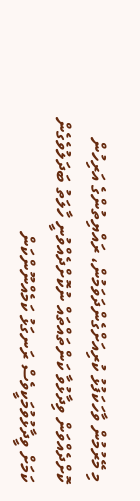މި މޭރުމުން ވާހަކަފުޅު ކުރިއަށްގެންދަވަމުން، ރައްޔިތުންގެ އަރިހުން ކޮށްދެއްވަން ވިދާޅުވާ ކަންތައްތައް ނުކޮށްދެއްވުނީ ހާލަތު ބަދަލުވެގެން ކަމަށް ވީދާޅުވުމަކީވެސް ރަނގަޅު ކަމެއްނޫންކަން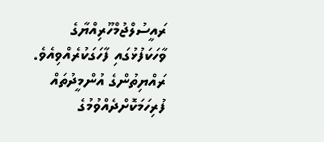ރައީސުލްޖުމްހޫރިއްޔާގެ ވާހަކަފުޅުގައި ފާހަގަކުރެއްވިއެވެ.
ރައްޔިތުންގެ އުންމީދުތައް ފުރިހަމަކޮށްދެއްވުމުގެ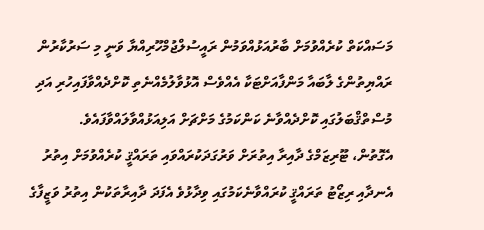މަސައްކަތް ކުރެއްވުމަށް ބާރުއަޅުއްވަމުން ރައީސުލްޖުމްހޫރިއްޔާ ވަނީ މި ސަރުކާރުން ރައްޔިތުންގެ ލާބައާ މަންފާއަށްޓަކާ އެއްވެސް އޮޅުވާލުމެއްނެތި ކޮށްދެއްވާފައިހުރި އަދި މުސްތްޤްބަލުގައި ކޮށްދެއްވާނެ ކަންކަމުގެ މަށްޗަށް އަލިއަޅުއްވާލައްވާފައެވެ.
އެގޮތުން، ޓޫރިޒަމްގެ ދާއިރާ އިތުރަށް ވަރުގަދަކުރައްވައި ތަރައްޤީ ކުރެއްވުމަށް އިތުރު އެނދާއި ރިޒޯޓު ތަރައްޤީ ކުރައްވާނެކަމުގައި ވިދާޅުވެ އެފަދަ ދާއިރާތަކުން އިތުރު ވަޒީފާގެ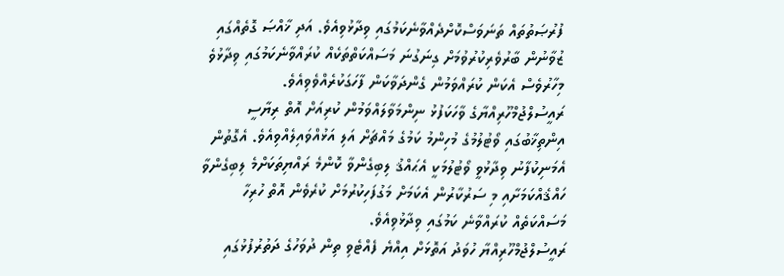ފުރުޞަތުތައް ތަނަވަސްކޮށްދެއްވާނެކަމުގައި ވިދާޅުވިއެވެ. އަދި ޚާއްޞަ ގޮތެއްގައި ޒުވާނުން ބާރުވެރިކުރުވުމަށް ގިނަގުނަ މަސައްކަތްތަކެއް ކުރައްވާނެކަމުގައި ވިދާޅުވެ މިހާރުވެސް އެކަން ކުރައްވަމުން ގެންދަވާކަން ފާހަގަކުރެއްވެވިއެވެ.
ރައީސުލްޖުމްހޫރިއްޔާގެ ވާހަކަފުޅު ނިންމަވާލައްވަމުން ކުރިއަށް އޮތް ރިޔާސީ އިންތިޚާބުގައި ވޯޓުލުމުގެ މުހިންމު ކަމުގެ މައްޗަށް އަލި އަޅުއްވައިލެއްވިއެވެ. އެގޮތުން އެމަނިކުފާނު ވިދާޅުވީ ވޯޓުލުމަކީ އެޙައްޤު ލިބިގެންވާ ކޮންމެ ރައްޔިތަކަށްމެ ލިބިގެންވާ ހައްޤެއްކަމަށާއި މި ސަރުކާރުން އެކަމަށް މަގުފަހިކުރުމަށް ކުރެވެން އޮތް ހުރިހާ މަސައްކަތެއް ކުރައްވާނެ ކަމުގައި ވިދާޅުވިއެވެ.
ރައީސުލްޖުމްހޫރިއްޔާ ހުވަދު އަތޮޅަށް އިއްޔެ ފެއްޓެވި ތިން ދުވަހުގެ ދަތުރުފުޅުގައި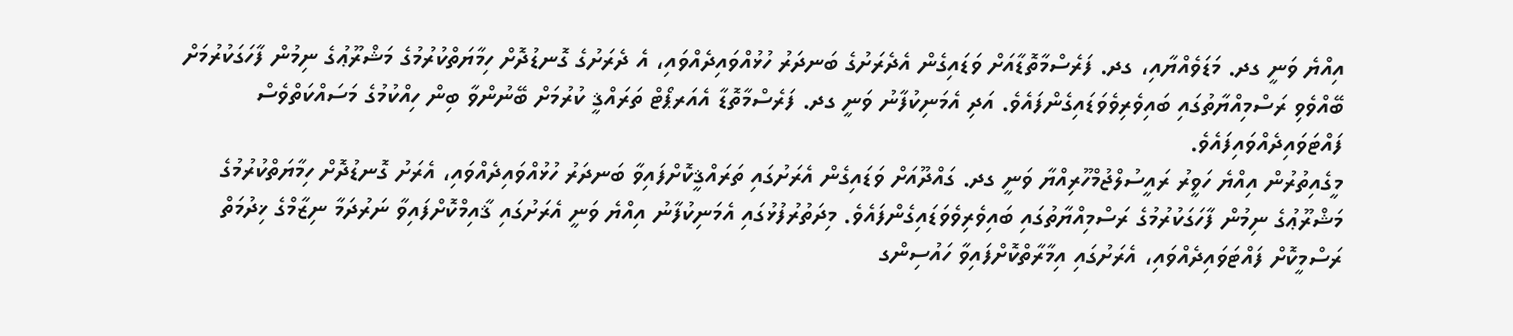އިއްޔެ ވަނީ ގދ. މަޑަވެއްޔާއި، ގދ. ފަރެސްމާތޮޑާއަށް ވަޑައިގެން އެދެރަށުގެ ބަނދަރު ހުޅުއްވައިދެއްވައި، އެ ދެރަށުގެ ގޮނޑުދޮށް ހިމާޔަތްކުރުމުގެ މަޝްރޫޢުގެ ނިމުން ފާހަގަކުރުމަށް ބޭއްވެވި ރަސްމިއްޔާތުގައި ބައިވެރިވެވަޑައިގެންފައެވެ. އަދި އެމަނިކުފާނު ވަނީ ގދ. ފަރެސްމާތޮޑާ އެއަރޕޯޓް ތަރައްޤީ ކުރުމަށް ބޭނުންވާ ބިން ހިއްކުމުގެ މަސައްކަތްވެސް ފައްޓަވައިދެއްވައިފައެވެ.
މީގެއިތުރުން އިއްޔެ ހަވީރު ރައީސުލްޖުމްހޫރިއްޔާ ވަނީ ގދ. ގައްދޫއަށް ވަޑައިގެން އެރަށުގައި ތަރައްޤީކޮށްފައިވާ ބަނދަރު ހުޅުއްވައިދެއްވައި، އެރަށު ގޮނޑުދޮށް ހިމާޔަތްކުރުމުގެ މަޝްރޫޢުގެ ނިމުން ފާހަގަކުރުމުގެ ރަސްމިއްޔާތުގައި ބައިވެރިވެވަޑައިގެންފައެވެ. މިދަތުރުފުޅުގައި އެމަނިކުފާނު އިއްޔެ ވަނީ އެރަށުގައި ޤާއިމްކޮށްފައިވާ ނަރުދަމާ ނިޒާމްގެ ޚިދުމަތް ރަސްމީކޮށް ފައްޓަވައިދެއްވައި، އެރަށުގައި އިމާރާތްކޮށްފައިވާ ހައުސިންގ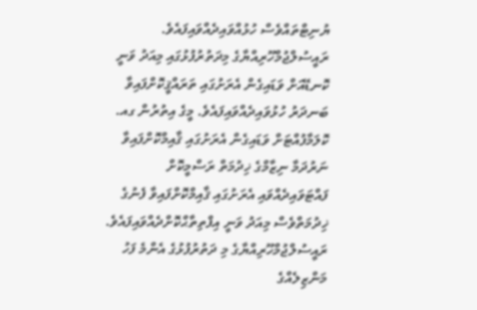ޔުނިޓްތައްވެސް ހުޅުއްވައިދެއްވައިފައެވެ.
ރައީސުލްޖުމްހޫރިއްޔާގެ މިދަތުރުފުޅުގައި މިއަދު ވަނީ ކޮނޑޭއަށް ވަޑައިގެން އެރަށުގައި ތަރައްޤީކޮށްފައިވާ ބަނދަރު ހުޅުވައިދެއްވައިފައެވެ. މީގެ އިތުރުން ގއ. ކޮލަމާފުއްޓަށް ވަޑައިގެން އެރަށުގައި ޤާއިމްކޮށްފައިވާ ނަރުދަމާ ނިޒާމްގެ ޚިދުމަތް ރަސްމީކޮށް ފައްޓަވައިދެއްވައި އެރަށުގައި ޤާއިމްކޮށްފައިވާ ފެނުގެ ޚިދުމަތްވެސް މިއަދު ވަނީ އިފްތިތާޙްކޮށްދެއްވައިފައެވެ.
ރައީސުލްޖުމްހޫރިއްޔާގެ މި ދަތުރުފުޅުގެ އެންމެ ފަހު މަންޒިލެއްގެ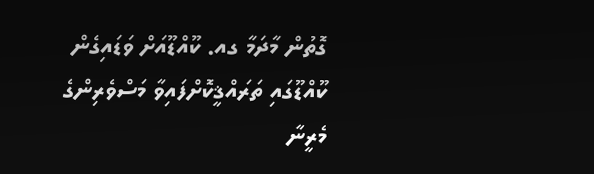ގޮތުން މާދަމާ ގއ. ކޫއްޑޫއަށް ވަޑައިގެން ކޫއްޑޫގައި ތަރައްޤީކޮށްފައިވާ މަސްވެރިންގެ މެރީނާ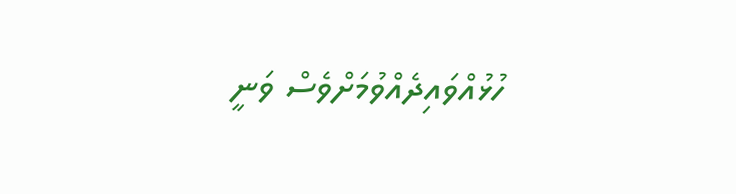ހުޅުއްވައިދެއްވުމަށްވެސް ވަނީ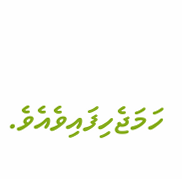ހަމަޖެހިފައިވެއެވެ.